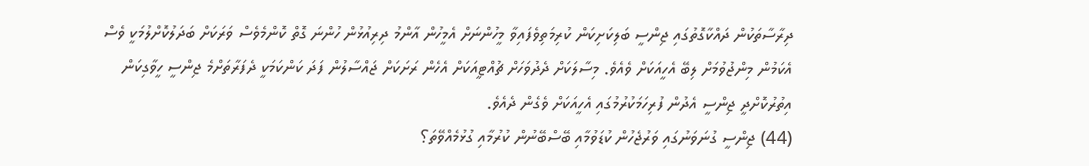ދިރާސާތަކުން ދައްކާގޮތުގައި ޖިންސީ ބަލިކަށިކަން ކުރިމަތިވެފައިވާ މީހުންނަށް އެމީހުން އާންމު ދިރިއުޅުން ހުންނަ ގޮތް ކޮންމެވެސް ވަރަކަށް ބަދަލުކޮށްލުމަކީ ވެސް އެކަމުން މިންޖުވުމަށް ލިބޭ އެހީއަކަށް ވެއެވެ. މިސާލަކަށް ދެދުވަހަށް ޗުއްޓީއަކަށް އެހެން ރަށަކަށް ޖައްސާލުން ފަދަ ކަންކަމަކީ ދެފަރާތަށްމެ ޖިންސީ ހީވާގިކަން އިތުރުކޮށްދީ ޖިންސީ އެދުން ފުރިހަމަކުރުމުގައި އެހީއަކަށް ވެގެން ދެއެވެ.
(44) ޖިންސީ ގުނަވަނުގައި ވަރުޖެހުން ކުޑަވުމާއި ބޭސްބޭނުން ކުރުމާއި ގުޅުމެއްވޭތަ؟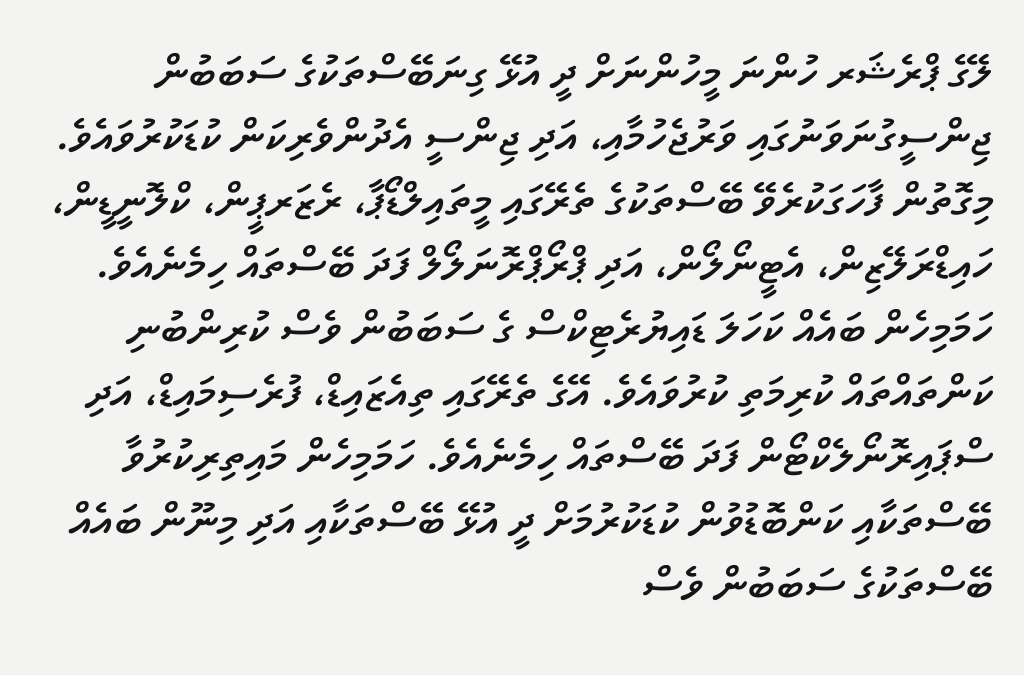ލޭގެ ޕްރެޝަރ ހުންނަ މީހުންނަށް ދީ އުޅޭ ގިނަބޭސްތަކުގެ ސަބަބުން ޖިންސީގުނަވަނުގައި ވަރުޖެހުމާއި، އަދި ޖިންސީ އެދުންވެރިކަން ކުޑަކުރުވައެވެ. މިގޮތުން ފާހަގަކުރެވޭ ބޭސްތަކުގެ ތެރޭގައި މީތައިލްޑޯޕާ، ރެޒަރޕީން، ކްލޮނީޑީން، ހައިޑްރަލޭޒިން، އެޓީނޯލޯން، އަދި ޕްރޯޕްރޮނަލޯލް ފަދަ ބޭސްތައް ހިމެނެއެވެ. ހަމަމިހެން ބައެއް ކަހަލަ ޑައިޔުރެޓިކްސް ގެ ސަބަބުން ވެސް ކުރިންބުނި ކަންތައްތައް ކުރިމަތި ކުރުވައެވެ. އޭގެ ތެރޭގައި ތިއެޒައިޑް، ފުރެސިމައިޑް، އަދި ސްޕައިރޮނޯލެކްޓޯން ފަދަ ބޭސްތައް ހިމެނެއެވެ. ހަމަމިހެން މައިތިރިކުރުވާ ބޭސްތަކާއި ކަންބޮޑުވުން ކުޑަކުރުމަށް ދީ އުޅޭ ބޭސްތަކާއި އަދި މިނޫން ބައެއް ބޭސްތަކުގެ ސަބަބުން ވެސް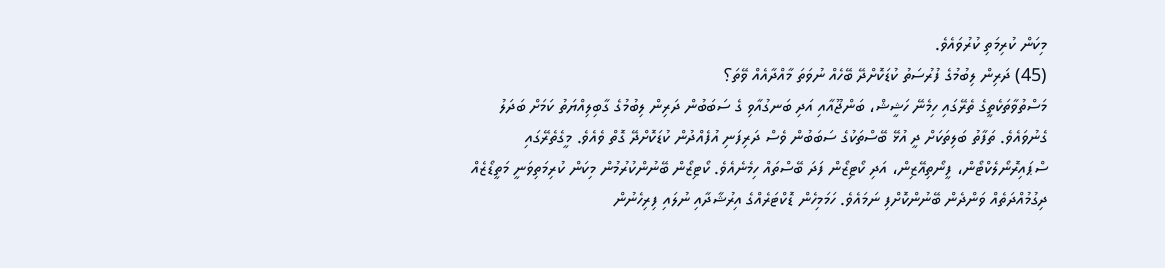މިކަން ކުރިމަތި ކުރުވައެވެ.
(45) ދަރިން ލިބުމުގެ ފުރުސަތު ކުޑަކޮށްދޭ ބޭހެއް ނުވަތަ މާއްދާއެއް ވޭތަ؟
މަސްތުވާތަކެތީގެ ތެރޭގައި ހިމެނޭ ހަޝީޝް، ބަންޖޫއާއި އަދި ބަނގުއާވި ގެ ސަބަބުން ދަރިން ލިބުމުގެ ގާބިލިއްޔަތު ކަމަށް ބަދަލު ގެނުވައެވެ. ތަފާތު ބަލިތަކަށް ދީ އުޅޭ ބޭސްތަކުގެ ސަބަބުން ވެސް ދަރިފަނި އުފެއްދުން ކުޑަކޮށްދޭ ގޮތް ވެއެވެ. މީގެތެރޭގައި ސްޕައިރޮނޯލެކްޓޯން، ފީނޯތިއޭޒިން، އަދި ކޯޓިޒޯން ފަދަ ބޭސްތައް ހިމެނެއެވެ. ކޯޓިޒޯން ބޭނުންކުރުމުން މިކަން ކުރިމަތިވަނީ މަތީޑޯޒެއް ދިގުމުއްދަތެއް ވަންދެން ބޭނުންކޮށްފި ނަމައެވެ. ހަމަމިހެން ޑޮކްޓަރެއްގެ އިރުޝާދާއި ނުލައި ފިރިހެނުން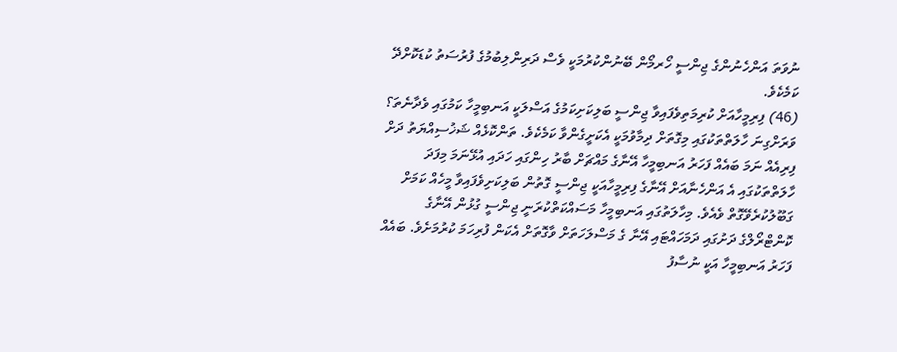ނުވަތަ އަންހެނުންގެ ޖިންސީ ހޯރމޯން ބޭނުންކުރުމަކީ ވެސް ދަރިންލިބުމުގެ ފުރުސަތު ކުޑަކޮށްދޭ ކަމެކެވެ.
(46) ފިރިމީހާއަށް ކުރިމަތިވެފައިވާ ޖިންސީ ބަލިކަށިކަމުގެ އަސްލަކީ އަނބިމީހާ ކަމުގައި ވެދާނެތަ؟
ވަރަށްގިނަ ހާލަތްތަކުގައި މިގޮތަށް ދިމާވުމަކީ އެކަށީގެންވާ ކަމެކެވެ. ތަންކޮޅެއް ޝަޚުސިއްޔަތު ދަށް ފިރިއެއް ނަމަ ބައެއް ފަހަރު އަނބިމީހާ އޭނާގެ މައްޗަށް ބާރު ހިންގައި ހަދައި އުޅޭނަމަ މިފަދަ ހާލަތްތަކުގައި އެ އަންހެނާއަށް އޭނާގެ ފިރިމީހާއަކީ ޖިންސީ ގޮތުން ބަލިކަށިވެފައިވާ މީހެއް ކަމަށް ގަބޫލުކުރެވޭގޮތް ވެއެވެ. މިހާލަތުގައި އަނބިމީހާ މަސައްކަތްކުރަނީ ޖިންސީ ގުޅުން އޭނާގެ ކޮންޓްރޯލްގެ ދަށުގައި ދަމަހައްޓައި އޭނާ ގެ މަސްލަހަތަށް ވާގޮތަށް އެކަން ފުރިހަމަ ކުރުމަށެވެ. ބައެއް ފަހަރު އަނބިމީހާ އަކީ ނުސާފު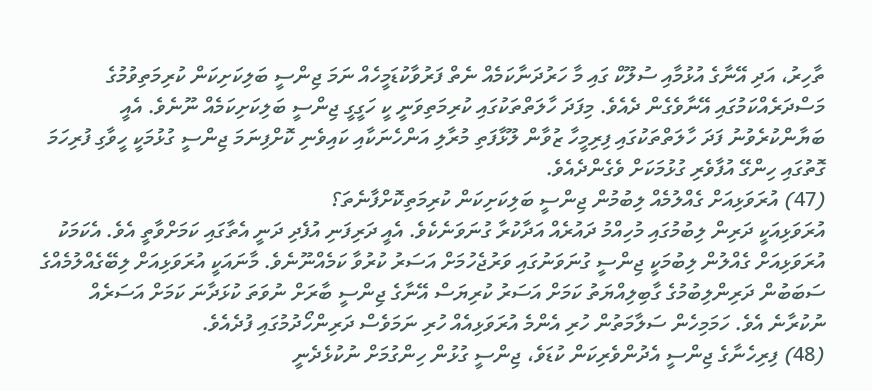ތާހިރު، އަދި އޭނާގެ އުޅުމާއި ސުލޫކް ގައި މާ ހަރުދަނާކަމެއް ނެތް ފަރުވާކުޑަމީހެއް ނަމަ ޖިންސީ ބަލިކަށިކަން ކުރިމަތިވުމުގެ މަސްދަރެއްކަމުގައި އޭނާވެގެން ދެއެވެ. މިފަދަ ހާލަތްތަކުގައި ކުރިމަތިވަނީ ކީ ހަގީގީ ޖިންސީ ބަލިކަށިކަމެއް ނޫނެވެ. އެއީ ބަޔާންކުރެވުނު ފަދަ ހާލަތްތަކުގައި ފިރިމީހާ ޒުވާން ލޫޅާފަތި މުރާލި އަންހެނަކާއި ކައިވެނި ކޮށްފިނަމަ ޖިންސީ ގުޅުމަކީ ހީވާގި ފުރިހަމަ ގޮތުގައި ހިންގޭ އުފާވެރި ގުޅުމަކަށް ވެގެންދެއެވެ.
(47) އުރަވަޅިއަށް ގެއްލުމެއް ލިބުމުން ޖިންސީ ބަލިކަށިކަން ކުރިމަތިކޮށްފާނެތަ؟
އުރަވަޅިއަކީ ދަރިން ލިބުމުގައި މުހިއްމު ދައުރެއް އަދާކުރާ ގުނަވަނެކެވެ. އެއީ ދަރިފަނި އުފެދި ދަނީ އެތާގައި ކަމަށްވާތީ އެވެ. އެކަމަކު އުރަވަޅިއަށް ގެއްލުން ލިބުމަކީ ޖިންސީ ގުނަވަނުގައި ވަރުޖެހުމަށް އަސަރު ކުރުވާ ކަމެއްނޫނެވެ. މާނައަކީ އުރަވަޅިއަށް ލިބޭގެއްލުމެއްގެ ސަބަބުން ދަރިންލިބުމުގެ ގާބިލިއްޔަތު ކަމަށް އަސަރު ކުރިޔަސް އޭނާގެ ޖިންސީ ބާރަށް ނުވަތަ ކުޅަދާނަ ކަމަށް އަސަރެއް ނުކުރާނެ އެވެ. ހަމަމިހެން ސަލާމަތުން ހުރި އެންމެ އުރަވަޅިއެއް ހުރި ނަމަވެސް ދަރިންހޯދުމުގައި ފުދެއެވެ.
(48) ފިރިހެނާގެ ޖިންސީ އެދުންވެރިކަން ކުޑަވެ، ޖިންސީ ގުޅުން ހިންގުމަށް ނުކުޅެދެނީ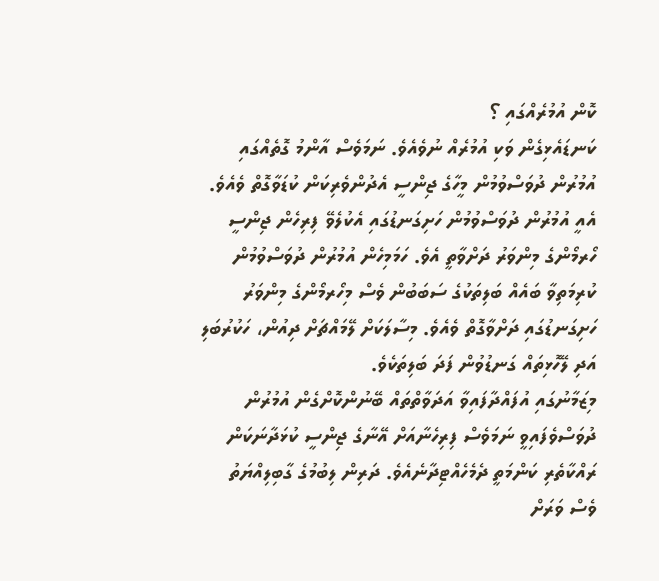ކޮން އުމުރެއްގައި ؟
ކަނޑައެޅިގެން ވަކި އުމުރެއް ނުވެއެވެ. ނަމަވެސް އާންމު ގޮތެއްގައި އުމުރުން ދުވަސްވުމުން މީހާގެ ޖިންސީ އެދުންވެރިކަން ކުޑަވާގޮތް ވެއެވެ. އެއީ އުމުރުން ދުވަސްވުމުން ހަށިގަނޑުގައި އެކުލެވޭ ފިރިހެން ޖިންސީ ހޯރމޯންގެ މިންވަރު ދަށްވާތީ އެވެ. ހަމަމިހެން އުމުރުން ދުވަސްވުމުން ކުރިމަތިވާ ބައެއް ބަލިތަކުގެ ސަބަބުން ވެސް މިހޯރމޯންގެ މިންވަރު ހަށިގަނޑުގައި ދަށްވާގޮތް ވެއެވެ. މިސާލަކަށް ލޭމައްޗަށް ދިއުން، ހަކުރުބަލި އަދި ލޭހޮޅިތައް ގަނޑުވުން ފަދަ ބަލިތަކެވެ.
މިޒަމާނުގައި އުފައްދާފައިވާ އަދަވާތްތައް ބޭނުންކޮށްގެން އުމުރުން ދުވަސްވެފައިވީ ނަމަވެސް ފިރިހެނާއަށް އޭނާގެ ޖިންސީ ކުޅަދާނަކަން ރައްކާތެރި ކަންމަތީ ދެމެހެއްޓިދާނެއެވެ. ދަރިން ލިބުމުގެ ގާބިލިއްޔަތު ވެސް ވަރަށް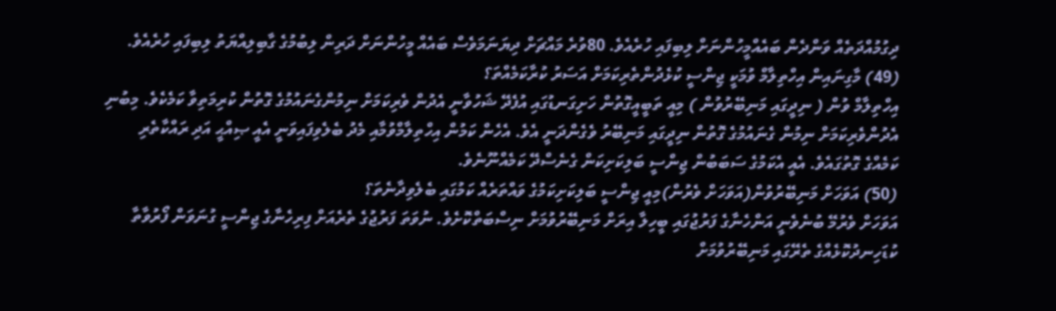ދިގުމުއްދަތެއް ވަންދެން ބައެއްމީހުންނަށް ލިބިފައި ހުރެއެވެ. 80ވުރެ މައްޗަށް ދިޔަނަމަވެސް ބައެއް މީހުންނަށް ދަރިން ލިބުމުގެ ގާބިލިއްޔަތު ލިބިފައި ހުރެއެވެ.
(49) މާގިނައިން އިހްތިލާމް ވުމަކީ ޖިންސީ ކުޅެދުންތެރިކަމަށް އަސަރު ކުރާކަމެއްތަ؟
އިހްތިލާމް ވުން ( ނިދީގައި މަނިބޭރުވުން ) މިއީ ތަބީއީގޮތުން ހަށިގަނޑުގައި އުފެދޭ ޝަހުވާނީ އެދުން ވެރިކަމަށް ނިމުންގެނައުމުގެ ގޮތުން ކުރިމަތިވާ ކަމެކެވެ. މިބުނި އެދުންވެރިކަމަށް ނިމުން ގެނައުމުގެ ގޮތުން ނިދީގައި މަނިބޭރު ވެގެންދަނީ އެވެ. އެހެން ކަމުން އިހްތިލާމްވުމާއި މެދު ބެލެވިފައިވަނީ އެއީ ޞިއްޙީ އަދި ރައްކާތެރި ކަމެއްގެ ގޮތުގައެވެ. އެއީ އެކަމުގެ ސަބަބުން ޖިންސީ ބަލިކަށިކަން ގެނެސްދޭ ކަމެއްނޫނެވެ.
(50) އަވަހަށް މަނިބޭރުވުން(އަވަހަށް ވެރުން)މިއީ ޖިންސީ ބަލިކަށިކަމުގެ ވައްތަރެއް ކަމުގައި ބެލެވިދާނެތަ؟
އަވަހަށް ވެރުމޭ ބުނެވެނީ އަންހެނާގެ ފަރުޖުގައި ބީހިލާ އިރަށް މަނިބޭރުވުމަށް ނިސްބަތްކޮށެވެ. ނުވަތަ ފަރުޖުގެ ތެރެއަށް ފިރިހެނާގެ ޖިންސީ ގުނަވަން ފޯރުވާތާ ކުޑަހިނދުކޮޅެއްގެ ތެރޭގައި މަނިބޭރުވުމަށް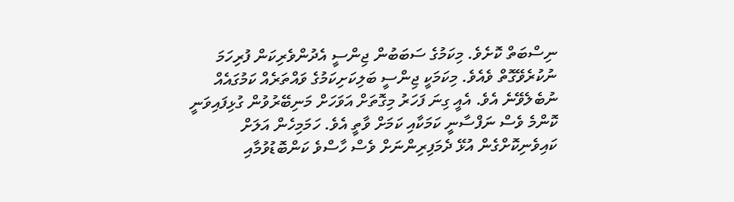ނިސްބަތް ކޮށެވެ. މިކަމުގެ ސަބަބުން ޖިންސީ އެދުންވެރިކަން ފުރިހަމަ ނުކުރެވޭގޮތް ވެއެވެ. މިކަމަކީ ޖިންސީ ބަލިކަށިކަމުގެ ވައްތަރެއް ކަމުގައެއް ނުބެލެވޭނެ އެވެ. އެއީ ގިނަ ފަހަރު މިގޮތަށް އަވަހަށް މަނިބޭރުވުން ގުޅިފައިވަނީ ކޮންމެ ވެސް ނަފްސާނީ ކަމަކާއި ކަމަށް ވާތީ އެވެ. ހަމަމިހެން އަލަށް ކައިވެނިކޮށްގެން އުޅޭ ދެމަފިރިންނަށް ވެސް ހާސްވެ ކަންބޮޑުވުމާއި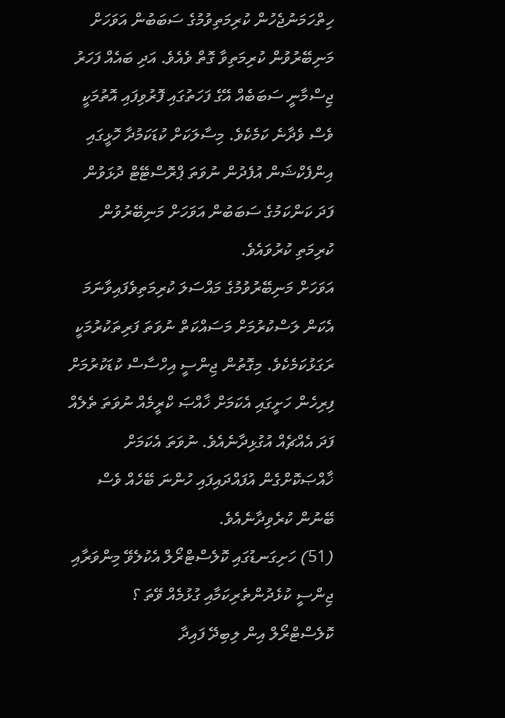ހިތްހަމަނުޖެހުން ކުރިމަތިވުމުގެ ސަބަބުން އަވަހަށް މަނިބޭރުވުން ކުރިމަތިވާ ގޮތް ވެއެވެ. އަދި ބައެއް ފަހަރު ޖިސްމާނީ ސަބަބެއް އޭގެ ފަހަތުގައި ފޮރުވިފައި އޮތުމަކީ ވެސް ވެދާނެ ކަމެކެވެ. މިސާލަކަށް ކުޑަކަމުދާ ހޮޅީގައި އިންފެކްޝަން އުފެދުން ނުވަތަ ޕްރޮސްޓޭޓް ދުޅަވުން ފަދަ ކަންކަމުގެ ސަބަބުން އަވަހަށް މަނިބޭރުވުން ކުރިމަތި ކުރުވައެވެ.
އަވަހަށް މަނިބޭރުވުމުގެ މައްސަލަ ކުރިމަތިވެފައިވާނަމަ އެކަން ލަސްކުރުމަށް މަސައްކަތް ނުވަތަ ފަރިތަކުރުމަކީ ރަގަޅުކަމެކެވެ. މިގޮތުން ޖިންސީ އިހްސާސް ކުޑަކުރުމަށް ފިރިހެން ހަށީގައި އެކަމަށް ޚާއްޞަ ކްރީމެއް ނުވަތަ ތެލެއް ފަދަ އެއްޗެއް އުގުޅިދާނެއެވެ. ނުވަތަ އެކަމަށް ޚާއްޞަކޮށްގެން އުފައްދައިފައި ހުންނަ ބޭހެއް ވެސް ބޭނުން ކުރެވިދާނެއެވެ.
(51) ހަށިގަނޑުގައި ކޮލެސްޓްރޯލް އެކުލެވޭ މިންވަރާއި ޖިންސީ ކުޅެދުންތެރިކަމާއި ގުޅުމެއް ވޭތަ ؟
ކޮލެސްޓްރޯލް އިން ލިބިދޭ ފައިދާ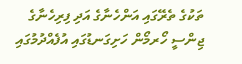ތަކުގެ ތެރޭގައި އަންހެނާގެ އަދި ފިރިހެނާގެ ޖިންސީ ހޯރމޯން ހަށިގަނޑުގައި އުފެއްދުމުގައި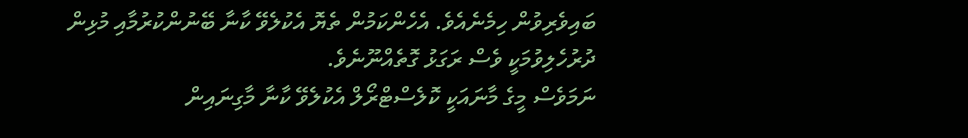ބައިވެރިވުން ހިމެނެއެވެ. އެހެންކަމުން ތެޔޮ އެކުލެވޭ ކާނާ ބޭނުންކުރުމާއި މުޅިން ދުރުހެލިވުމަކީ ވެސް ރަގަޅު ގޮތެއްނޫނެވެ.
ނަމަވެސް މީގެ މާނައަކީ ކޮލެސްޓްރޯލް އެކުލެވޭ ކާނާ މާގިނައިން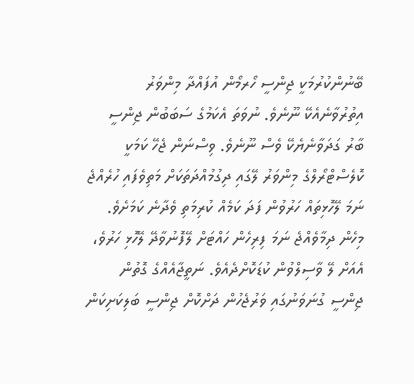ބޭނުންކުރުމަކީ ޖިންސީ ހޯރމޯން އުފައްދާ މިންވަރު އިތުރުވާނެއެކޭ ނޫނެވެ. ނުވަތަ އެކަމުގެ ސަބަބުން ޖިންސީ ބާރު ގަދަވާނެޔެކޭ ވެސް ނޫނެވެ. ވިސްނަން ޖެހޭ ކަމަކީ ކޮލެސްޓްރޯލްގެ މިންވަރު ލޭގައި ދިގުމުއްދަތަކަށް މަތިވެފައި ހުރެއްޖެ ނަމަ ލޭހޮޅިތައް ހަރުވުން ފަދަ ކަމެއް ކުރިމަތި ވެދާނެ ކަމަށެވެ. މިހެން ދިމާވެއްޖެ ނަމަ ފިރިހެން ހައްޓަށް ލޭފޮނުވާދޭ ލޭހޮޅި ހަރުވެ، އެއަށް ލޭ ވާސިލްވުން ކުޑަކޮށްދެއެވެ. ނަތީޖާއެއްގެ ގޮތުން ޖިންސީ ގުނަވަނުގައި ވަރުޖެހުން ދަށްކޮށް ޖިންސީ ބަލިކަށިކަން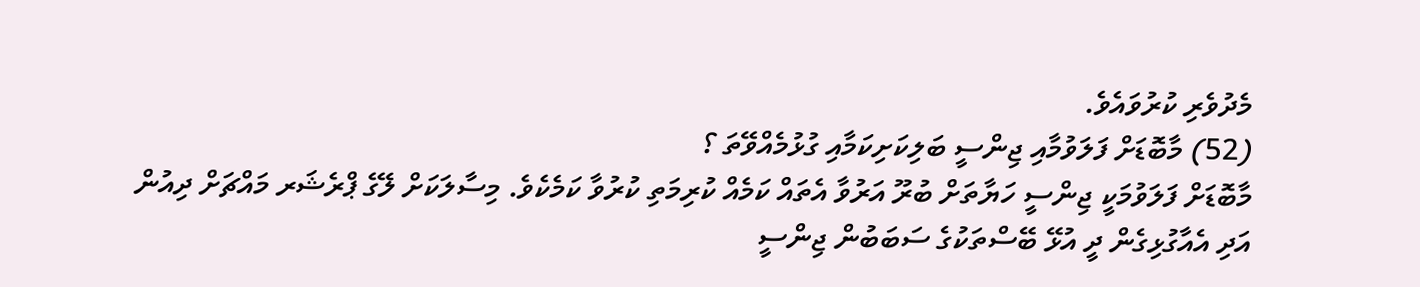މެދުވެރި ކުރުވައެވެ.
(52) މާބޮޑަށް ފަލަވުމާއި ޖިންސީ ބަލިކަށިކަމާއި ގުޅުމެއްވޭތަ ؟
މާބޮޑަށް ފަލަވުމަކީ ޖިންސީ ހަޔާތަށް ބުރޫ އަރުވާ އެތައް ކަމެއް ކުރިމަތި ކުރުވާ ކަމެކެވެ. މިސާލަކަށް ލޭގެ ޕްރެޝަރ މައްޗަށް ދިއުން އަދި އެއާގުޅިގެން ދީ އުޅޭ ބޭސްތަކުގެ ސަބަބުން ޖިންސީ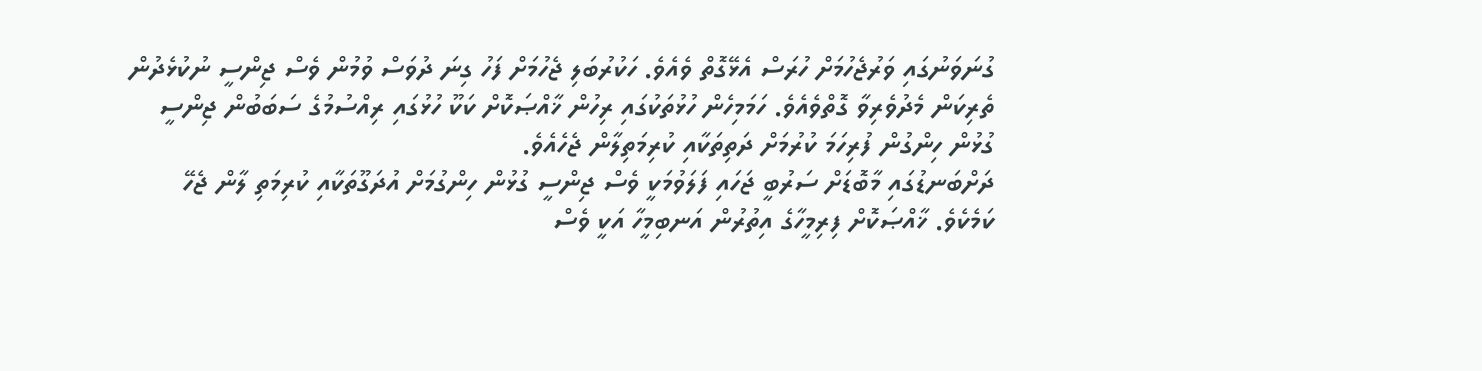ގުނަވަނުގައި ވަރުޖެހުމަށް ހުރަސް އެޅޭގޮތް ވެއެވެ. ހަކުރުބަލި ޖެހުމަށް ފަހު ގިނަ ދުވަސް ވުމުން ވެސް ޖިންސީ ނުކުޅެދުން ތެރިކަން މެދުވެރިވާ ގޮތްވެއެވެ. ހަމަމިހެން ހުޅުތަކުގައި ރިހުން ޚާއްޞަކޮށް ކަކޫ ހުޅުގައި ރިއްސުމުގެ ސަބަބުން ޖިންސީ ގުޅުން ހިންގުން ފުރިހަމަ ކުރުމަށް ދަތިތަކާއި ކުރިމަތިލާން ޖެހެއެވެ.
ދަށްބަނޑުގައި މާބޮޑަށް ސަރުބީ ޖަހައި ފަލަވުމަކީ ވެސް ޖިންސީ ގުޅުން ހިންގުމަށް އުދަގޫތަކާއި ކުރިމަތި ލާން ޖެހޭ ކަމެކެވެ. ޚާއްޞަކޮށް ފިރިމީހާގެ އިތުރުން އަނބިމީހާ އަކީ ވެސް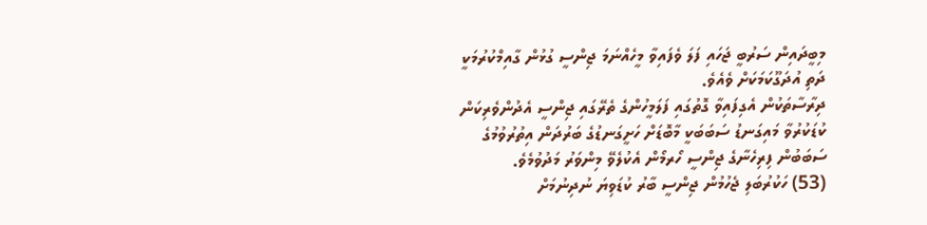މިބީދައިން ސަރުބީ ޖަހައި ފަލަ ވެފައިވާ މީހެއްނަމަ ޖިންސީ ގުޅުން ގާއިމްކުރުމަކީ ދަތި އުދަގޫކަމަކަށް ވެއެވެ.
ދިރާސާތަކުން އެގިފައިވާ ގޮތުގައި ފަލަމީހުންގެ ތެރޭގައި ޖިންސީ އެދުންވެރިކަން ކުޑަކުރުވާ މައިގަނޑު ސަބަބަކީ މާބޮޑަށް ހަށީގަނޑުގެ ބަރުދަން އިތުރުވުމުގެ ސަބަބުން ފިރިހެނާގެ ޖިންސީ ހޯރމޯން އެކުލެވޭ މިންވަރު މަދުވުމެވެ.
(53) ހަކުރުބަލި ޖެހުމުން ޖިންސީ ބާރު ކުޑަވިޔަ ނުދިނުމަށް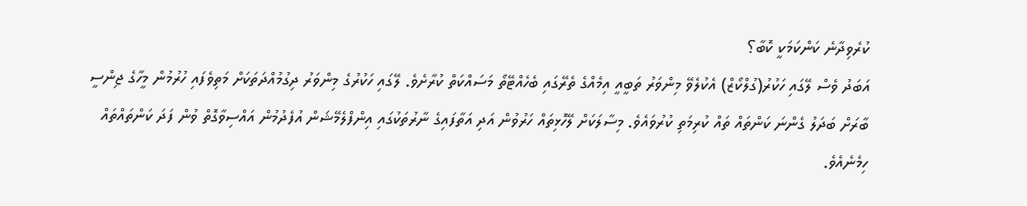ކުރެވިދާނެ ކަންކަމަކީ ކޮބާ؟
އަބަދު ވެސް ލޭގައި ހަކުރު(ގުލްކޯޒް) އެކުލެވޭ މިންވަރު ތަބީއީ އިމެއްގެ ތެރޭގައި ބެހެއްޓޭތޯ މަސައްކަތް ކުރާށެވެ. ލޭގައި ހަކުރުގެ މިންވަރު ދިގުމުއްދަތަކަށް މަތިވެފައި ހުރުމުން މީހާގެ ޖިންސީ ބާރަށް ބަދަލު ގެންނަ ކަންތައް ތައް ކުރިމަތި ކުރުވައެވެ. މިސާލަކަށް ލޭހޮޅިތައް ހަރުވުން އަދި އަތާފައިގެ ނާރުތަކުގައި އިންފްލެމޭޝަން އުފެދުމުން އައްސިވާގޮތް ވުން ފަދަ ކަންތައްތައް ހިމެނެއެވެ.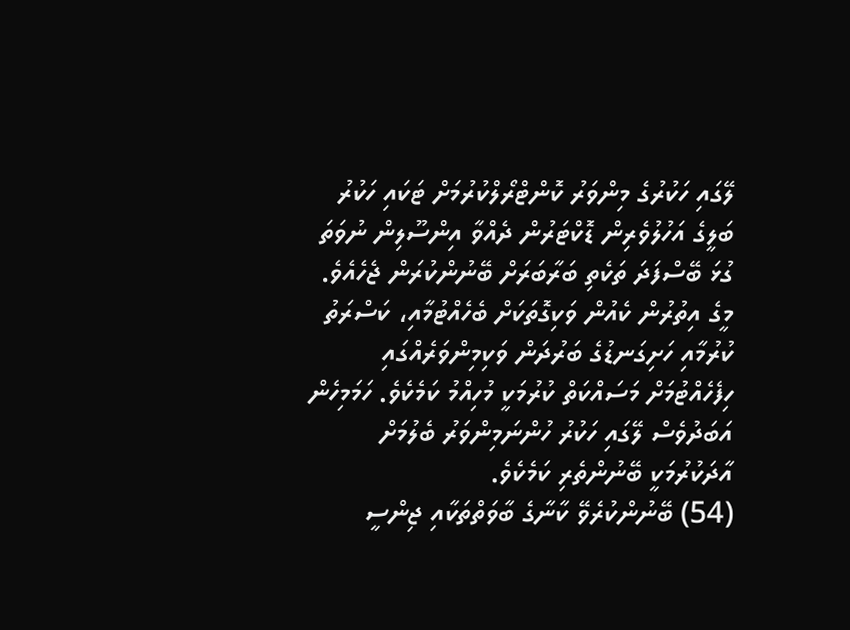ލޭގައި ހަކުރުގެ މިންވަރު ކޮންޓްރޯލްކުރުމަށް ޓަކައި ހަކުރު ބަލީގެ އަހުލުވެރިން ޑޮކްޓަރުން ދެއްވާ އިންސޫލިން ނުވަތަ ގުޅަ ބޭސްފަދަ ތަކެތި ބަރާބަރަށް ބޭނުންކުރަން ޖެހެއެވެ. މީގެ އިތުރުން ކެއުން ވަކިގޮތަކަށް ބެހެއްޓުމާއި، ކަސްރަތު ކުރުމާއި ހަށިގަނޑުގެ ބަރުދަން ވަކިމިންވަރެއްގައި ހިފެހެއްޓުމަށް މަސައްކަތް ކުރުމަކީ މުހިއްމު ކަމެކެވެ. ހަމަމިހެން އަބަދުވެސް ލޭގައި ހަކުރު ހުންނަމިންވަރު ބެލުމަށް އާދަކުރުމަކީ ބޭނުންތެރި ކަމެކެވެ.
(54) ބޭނުންކުރެވޭ ކާނާގެ ބާވަތްތަކާއި ޖިންސީ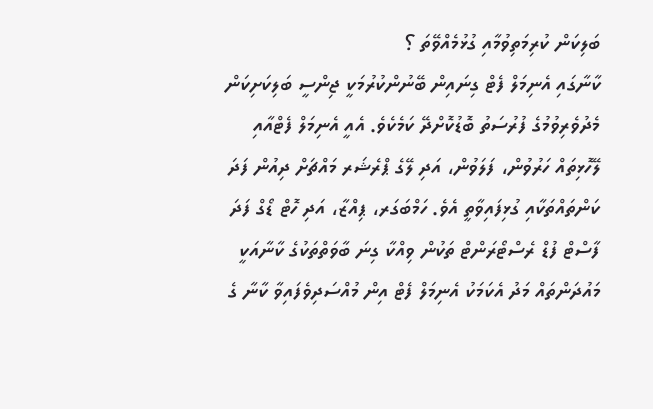ބަލިކަން ކުރިމަތިވުމާއި ގުޅުމެއްވޭތަ ؟
ކާނާގައި އެނިމަލް ފެޓް ގިނައިން ބޭނުންކުރުމަކީ ޖިންސީ ބަލިކަށިކަން މެދުވެރިވުމުގެ ފުރުސަތު ބޮޑުކޮށްދޭ ކަމެކެވެ. އެއީ އެނިމަލް ފެޓްއާއި ލޭހޮޅިތައް ހަރުވުން، ފަލަވުން، އަދި ލޭގެ ޕްރެޝަރ މައްޗަށް ދިއުން ފަދަ ކަންތައްތަކާއި ގުޅިފައިވާތީ އެވެ. ހަމްބަގަރ، ޕިއްޒާ، އަދި ހޮޓް ޑޯގް ފަދަ ފާސްޓް ފުޑް ރެސްޓޯރަންޓް ތަކުން ވިއްކާ ގިނަ ބާވަތްތަކުގެ ކާނާއަކީ މައުދަންތައް މަދު އެކަމަކު އެނިމަލް ފެޓް އިން މުއްސަދިވެފައިވާ ކާނާ ގެ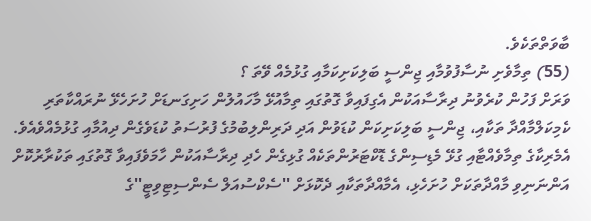ބާވަތްތަކެވެ.
(55) ތިމާވެށި ނުސާފުވުމާއި ޖިންސީ ބަލިކަށިކަމާއި ގުޅުމެއް ވޭތަ ؟
ވަރަށް ފަހުން ކުރެވުނު ދިރާސާއަކުން އެގިފައިވާ ގޮތުގައި ތިމާއުޅޭ މާހައުލުން ހަށިގަނޑަށް ހުށަހެޅޭ ނުރައްކާތަރި ކެމިކަލްމާއްދާ ތަކާއި، ޖިންސީ ބަލިކަށިކަން ކުޑަވުން އަދި ދަރިންލިބުމުގެ ފުރުސަތު ކުޑަވެގެން ދިއުމާއި ގުޅުމެއްވެއެވެ.
އެމެރިކާގެ ތިމާވެއްޓާއި ގުޅޭ މެޑިސިންގެ ޑޮކްޓަރުންތަކެއް ގުޅިގެން ހެދި ދިރާސާއަކުން ހާމަވެފައިވާ ގޮތުގައި ތަކުރާރުކޮށް އަންނަނިވި މާއްދާތަކަށް ހުށަހެޅި، އެމާއްދާތަކާއި ދެކޮޅަށް ''ސެކްސުއަލް ސެންސިޓިވިޓީ''ގެ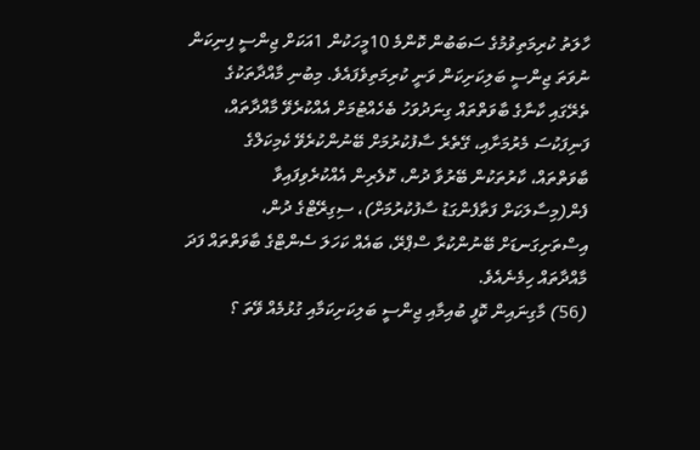ހާލަތު ކުރިމަތިވުމުގެ ސަބަބުން ކޮންމެ 10މީހަކުން 1އަކަށް ޖިންސީ ފިނިކަން ނުވަތަ ޖިންސީ ބަލިކަށިކަން ވަނީ ކުރިމަތިވެފައެވެ. މިބުނި މާއްދާތަކުގެ ތެރޭގައި ކާނާގެ ބާވަތްތައް ގިނަދުވަހު ބެހެއްޓުމަށް އެއްކުރެވޭ މާއްދާތައް، ފަނިފަކުސަ މެރުމަށާއި، ގޭތެރެ ސާފުކުރުމަށް ބޭނުންކުރެވޭ ކެމިކަލްގެ ބާވަތްތައް، ކާރުތަކުން ބޭރުވާ ދުން، ކޮލެރިން އެއްކުރެވިފައިވާ ފެން(މިސާލަކަށް ފަތާފެންގަޑު ސާފުކުރުމަށް)، ސިގިރޭޓްގެ ދުން، އިސްތަށިގަނޑަށް ބޭނުންކުރާ ސްޕްރޭ، ބައެއް ކަހަލަ ސެންޓްގެ ބާވަތްތައް ފަދަ މާއްދާތައް ހިމެނެއެވެ.
(56) މާގިނައިން ކޮފީ ބުއިމާއި ޖިންސީ ބަލިކަށިކަމާއި ގުޅުމެއް ވޭތަ ؟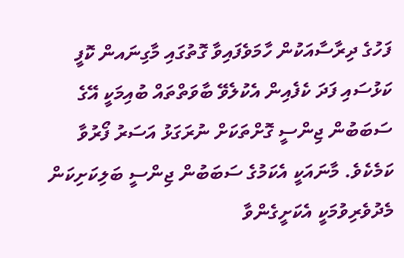ފަހުގެ ދިރާސާއަކުން ހާމަވެފައިވާ ގޮތުގައި މާގިނައން ކޮފީ ކަޅުސައި ފަދަ ކެފެއިން އެކުލެވޭ ބާވަތްތައް ބުއިމަކީ އޭގެ ސަބަބުން ޖިންސީ ގޮށްތަކަށް ނުރަގަޅު އަސަރު ފޯރުވާ ކަމެކެވެ. މާނައަކީ އެކަމުގެ ސަބަބުން ޖިންސީ ބަލިކަށިކަން މެދުވެރިވުމަކީ އެކަށީގެންވާ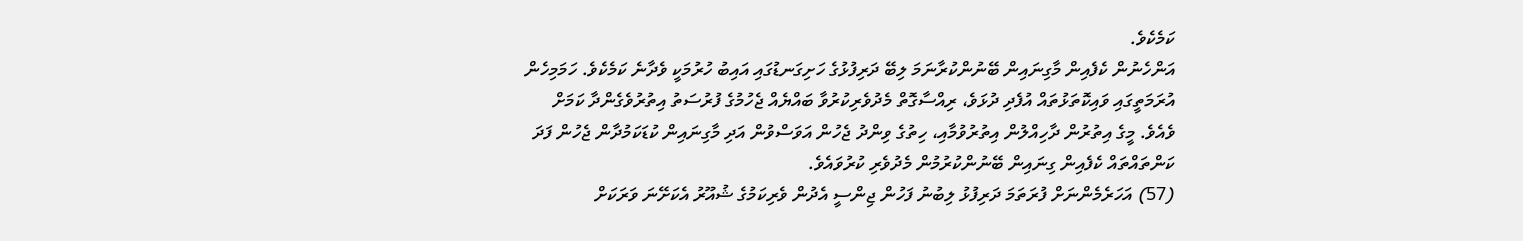ކަމެކެވެ.
އަންހެނުން ކެފެއިން މާގިނައިން ބޭނުންކުރާނަމަ ލިބޭ ދަރިފުޅުގެ ހަށިގަނޑުގައި އައިބު ހުރުމަކީ ވެދާނެ ކަމެކެވެ. ހަމަމިހެން އުރަމަތީގައި ވައިކޮތަޅުތައް އުފެދި ދުޅަވެ، ރިއްސާގޮތް މެދުވެރިކުރުވާ ބައްޔެއް ޖެހުމުގެ ފުރުސަތު އިތުރުވެގެންދާ ކަމަށް ވެއެވެ. މީގެ އިތުރުން ދާހިއްލުން އިތުރުވުމާއި، ހިތުގެ ވިންދު ޖެހުން އަވަސްވުން އަދި މާގިނައިން ކުޑަކަމުދާން ޖެހުން ފަދަ ކަންތައްތައް ކެފެއިން ގިނައިން ބޭނުންކުރުމުން މެދުވެރި ކުރުވައެވެ.
(57) އަހަރެމެންނަށް ފުރަތަމަ ދަރިފުޅު ލިބުނު ފަހުން ޖިންސީ އެދުން ވެރިކަމުގެ ޝުއޫރު އެކަށޭނަ ވަރަކަށް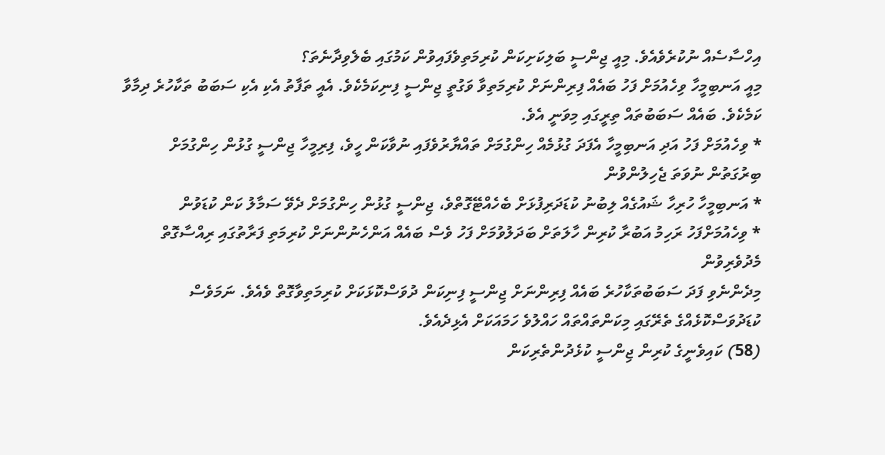އިހްސާސެއް ނުކުރެވެއެވެ. މިއީ ޖިންސީ ބަލިކަށިކަން ކުރިމަތިވެފައިވުން ކަމުގައި ބެލެވިދާނެތަ؟
މިއީ އަނބިމީހާ ވިހެއުމަށް ފަހު ބައެއް ފިރިންނަށް ކުރިމަތިވާ ވަގުތީ ޖިންސީ ފިނިކަމެކެވެ. އެއީ ތަފާތު އެކި އެކި ސަބަބު ތަކާހުރެ ދިމާވާ ކަމެކެވެ. ބައެއް ސަބަބުތައް ތިރީގައި މިވަނީ އެވެ.
* ވިހެއުމަށް ފަހު އަދި އަނބިމީހާ އެފަދަ ގުޅުމެއް ހިންގުމަށް ތައްޔާރުވެފައި ނުވާކަން ހީވެ، ފިރިމީހާ ޖިންސީ ގުޅުން ހިންގުމަށް ބިރުގަތުން ނުވަތަ ޖެހިލުންވުން
* އަނބިމީހާ ހުރިހާ ޝައުގެއް ލިބުނު ކުޑަދަރިފުޅަށް ބެހެއްޓޭގޮތްވެ، ޖިންސީ ގުޅުން ހިންގުމަށް ދެވޭ ސަމާލު ކަން ކުޑަވުން
* ވިހެއުމަށްފަހު ރަހިމު އަބުރާ ކުރިން ހާލަތަށް ބަދަލުވުމަށް ފަހު ވެސް ބައެއް އަންހެނުންނަށް ކުރިމަތި ފަރާތުގައި ރިއްސާގޮތް މެދުވެރިވުން
މިދެންނެވި ފަދަ ސަބަބުތަކާހުރެ ބައެއް ފިރިންނަށް ޖިންސީ ފިނިކަން ދުވަސްކޮޅަކަށް ކުރިމަތިވާގޮތް ވެއެވެ. ނަމަވެސް ކުޑަދުވަސްކޮޅެއްގެ ތެރޭގައި މިކަންތައްތައް ހައްލުވެ ހަމައަކަށް އެޅިދެއެވެ.
(58) ކައިވެނީގެ ކުރިން ޖިންސީ ކުޅެދުންތެރިކަން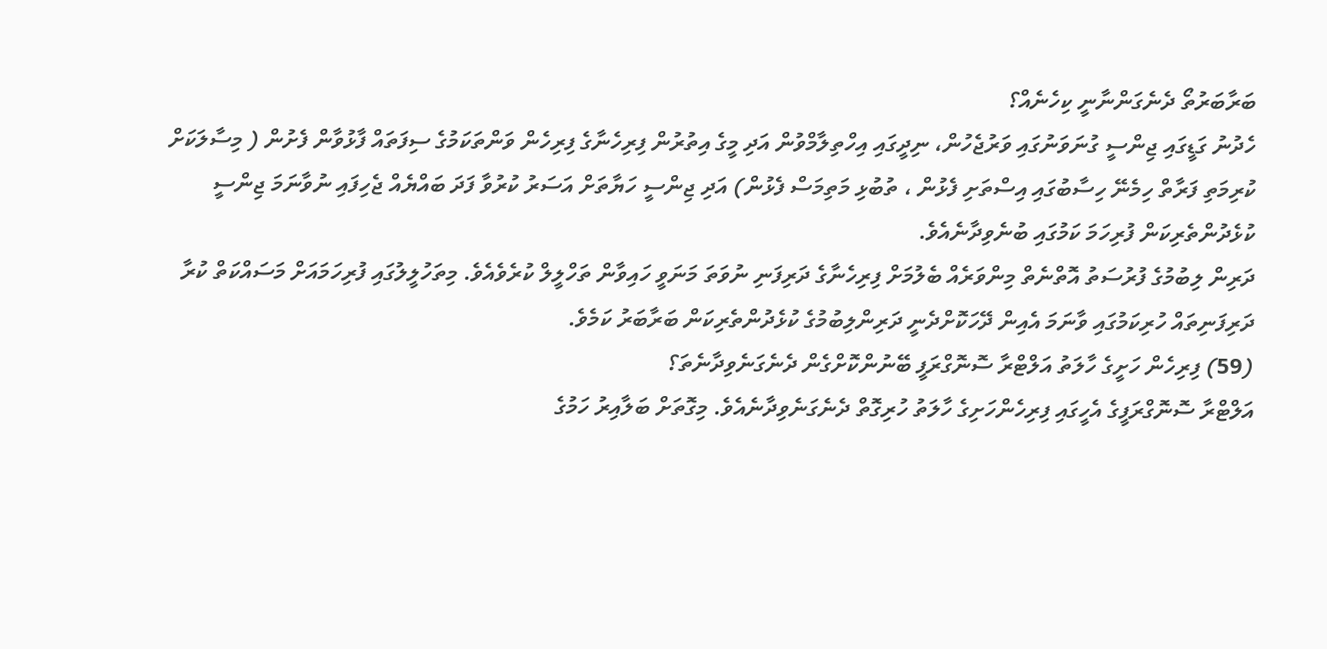ބަރާބަރުތޯ ދެނެގަންނާނީ ކިހެނެއް؟
ހެދުނު ގަޑީގައި ޖިންސީ ގުނަވަނުގައި ވަރުޖެހުން، ނިދީގައި އިހްތިލާމްވުން އަދި މީގެ އިތުރުން ފިރިހެނާގެ ފިރިހެން ވަންތަކަމުގެ ސިފަތައް ފާޅުވާން ފެށުން ( މިސާލަކަށް ކުރިމަތި ފަރާތް ހިމެނޭ ހިސާބުގައި އިސްތަށި ފެޅުން ، ތުބުޅި މަތިމަސް ފެޅުން) އަދި ޖިންސީ ހަޔާތަށް އަސަރު ކުރުވާ ފަދަ ބައްޔެއް ޖެހިފައި ނުވާނަމަ ޖިންސީ ކުޅެދުންތެރިކަން ފުރިހަމަ ކަމުގައި ބުނެވިދާނެއެވެ.
ދަރިން ލިބުމުގެ ފުރުސަތު އޮތްނެތް މިންވަރެއް ބެލުމަށް ފިރިހެނާގެ ދަރިފަނި ނުވަތަ މަނަވީ ހައިވާން ތަހްލީލް ކުރެވެއެވެ. މިތަހުލީލުގައި ފުރިހަމައަށް މަސައްކަތް ކުރާ ދަރިފަނިތައް ހުރިކަމުގައި ވާނަމަ އެއިން ދޭހަކޮށްދެނީ ދަރިންލިބުމުގެ ކުޅެދުންތެރިކަން ބަރާބަރު ކަމެވެ.
(59) ފިރިހެން ހަށީގެ ހާލަތު އަލްޓްރާ ސޮނޮގްރަފީ ބޭނުންކޮށްގެން ދެނެގަނެވިދާނެތަ؟
އަލްޓްރާ ސޮނޮގްރަފީގެ އެހީގައި ފިރިހެންހަށިގެ ހާލަތު ހުރިގޮތް ދެނެގަނެވިދާނެއެވެ. މިގޮތަށް ބަލާއިރު ހަމުގެ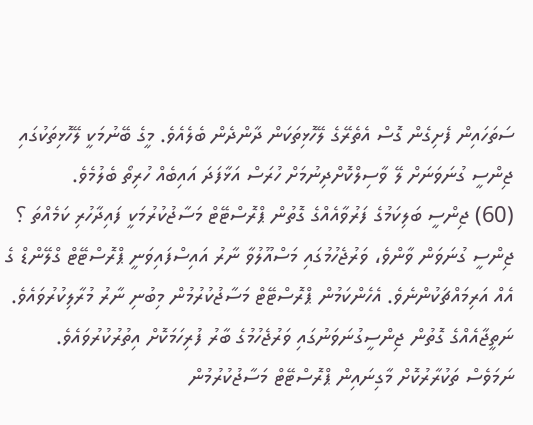ސަތަހައިން ފެށިގެން ގޮސް އެތެރޭގެ ލޭހޮޅިތަކަން ދާންދެން ބެލެއެވެ. މީގެ ބޭނުމަކީ ލޭހޮޅިތަކުގައި ޖިންސީ ގުނަވަނަށް ލޭ ވާސިލްކޮށްދިނުމަށް ހުރަސް އަޅާފަދަ އައިބެއް ހުރިތޯ ބެލުމެވެ.
(60) ޖިންސީ ބަލިކަމުގެ ފަރުވާއެއްގެ ގޮތުން ޕްރޮސްޓޭޓް މަސާޖުކުރުމަކީ ފައިދާހުރި ކަމެއްތަ ؟
ޖިންސީ ގުނަވަން ވާންވެ، ވަރުޖެހުމުގައި މަސްއޫލުވާ ނާރު އައިސްފައިވަނީ ޕްރޮސްޓޭޓް ގްލޭންޑް ގެ އެއް އަރިމައްޗަކުންނެވެ. އެހެންކަމުން ޕްރޮސްޓޭޓް މަސާޖުކުރުމުން މިބުނި ނާރު މުރާލިކުރުވައެވެ. ނަތީޖާއެއްގެ ގޮތުން ޖިންސީގުނަވަނުގައި ވަރުޖެހުމުގެ ބާރު ފުރިހަމަކޮށް އިތުރުކުރުވައެވެ.
ނަމަވެސް ތަކުރާރުކޮށް މާގިނައިން ޕްރޮސްޓޭޓް މަސާޖުކުރުމުން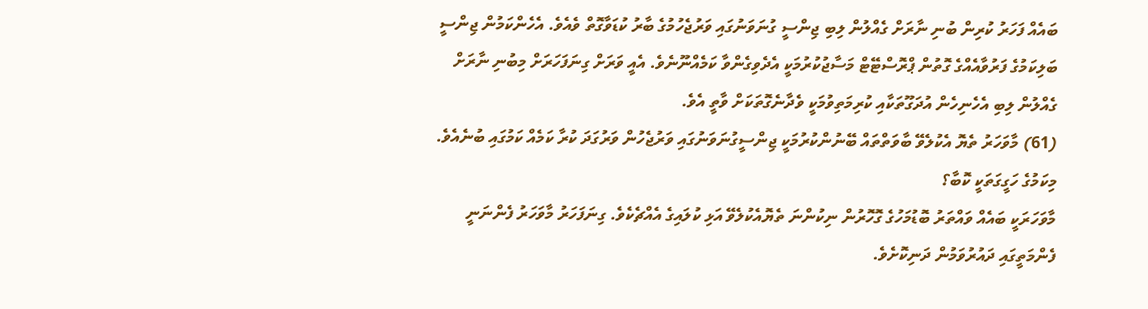ބައެއް ފަހަރު ކުރިން ބުނި ނާރަށް ގެއްލުން ލިބި ޖިންސީ ގުނަވަނުގައި ވަރުޖެހުމުގެ ބާރު ކުޑަވާގޮތް ވެއެވެ. އެހެންކަމުން ޖިންސީ ބަލިކަމުގެ ފަރުވާއެއްގެ ގޮތުން ޕްރޮސްޓޭޓް މަސާޖުކުރުމަކީ އެދެވިގެންވާ ކަމެއްނޫނެވެ. އެއީ ވަރަށް ގިނަފަހަރަށް މިބުނި ނާރަށް ގެއްލުން ލިބި އެހެނިހެން އުދަގޫތަކާއި ކުރިމަތިވުމަކީ ވެދާނެގޮތަކަށް ވާތީ އެވެ.
(61) މާވަހަރު ތެޔޮ އެކުލެވޭ ބާވަތްތައް ބޭނުންކުރުމަކީ ޖިންސީގުނަވަނުގައި ވަރުޖެހުން ވަރުގަދަ ކުރާ ކަމެއް ކަމުގައި ބުނެއެވެ. މިކަމުގެ ހަގީގަތަކީ ކޮބާ؟
މާވަހަރަކީ ބައެއް ވައްތަރު ބޮޑުމަހުގެ ގޮހޮރުން ނިކުންނަ ތެޔޮއެކުލެވޭ އަޅި ކުލައިގެ އެއްޗެކެވެ. ގިނަފަހަރު މާވަހަރު ފެންނަނީ ފެންމަތީގައި ދައުރުވަމުން ދަނިކޮށެވެ.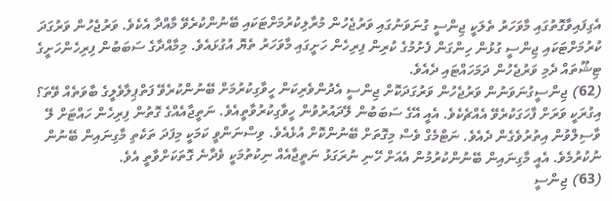އެގިފައިވާގޮތުގައި މާވަހަރު ތެލަކީ ޖިންސީ ގުނަވަނުގައި ވަރުޖެހުން މުރާލިކުރުމަށްޓަކައި ބޭނުންކުރެވޭ މާއްދާ އެކެވެ. ވަރުޖެހުން ވަރުގަދަ ކުރުމަށްޓަކައި ޖިންސީ ގުޅުން ހިންގަން ފެށުމުގެ ކުރިން ފިރިހެން ހަށީގައި މާވަހަރު ތެޔޮ އުގުޅައެވެ. މިމާއްދާގެ ސަބަބުން ފިރިހެންހަށީގެ ޓިޝޫތައް ދެމި ވަރުޖެހުން ދަމަހައްޓައި ދެއެވެ.
(62) ޖިންސީގުނަވަނުން ވަރުޖެހުން ވަރުގަދަކޮށް ޖިންސީ އެދުންވެރިކަން ހީވާގިކުރުމަށް ބޭނުންކުރެވޭ ފަތްޕިލާވެލީގެ ބާވަތެއް ވޭތަ؟
އިގުރަކީ ވަރަށް ފާހަގަކުރެވޭ އެއްޗެކެވެ. އެއީ އޭގެ ސަބަބުން ލޭދައުރުވުން ހީވާގިކުރުވާތީއެވެ. ނަތީޖާއެއްގެ ގޮތުން ފިރިހެން ހައްޓަށް ލޭ ވާސިލްވުން އިތުރުވެގެން ދެއެވެ. ނަޓްމެގް ވެސް މިގޮތަށް ބޭނުންކޮށް އުޅެއެވެ. ވިސްނަންވީ ކަމަކީ މިފަދަ ތަކެތި މާގިނައިން ބޭނުން ނުކުރުމެވެ. އެއީ މާގިނައިން ބޭނުންކުރުމުން އެއަށް ހޭނި ނުރަގަޅު ނަތީޖާއެއް ނިކުތުމަކީ ވެދާނެ ގޮތަކަށްވާތީ އެވެ.
(63) ޖިންސީ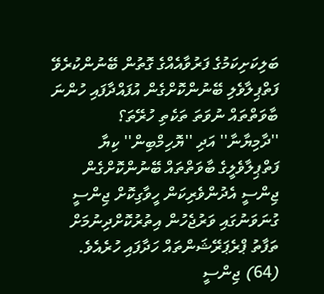ބަލިކަށިކަމުގެ ފަރުވާއެއްގެ ގޮތުން ބޭނުންކުރެވޭ ފަތްޕިލާވެލި ބޭނުންކޮށްގެން އުފައްދާފައި ހުންނަ ބާވަތްތައް ނުވަތަ ތަކެތި ހުރޭތަ؟
''ދާމިޔާނާ'' އަދި ''ޔޮހިމްބިން'' ކިޔާ ފަތްޕިލާވެލީގެ ބާވަތްތައް ބޭނުންކޮށްގެން ޖިންސީ އެދުންވެރިކަން ހީވާގިކޮށް ޖިންސީ ގުނަވަނުގައި ވަރުޖެހުން އިތުރުކޮށްދިނުމަށް ތަފާތު ޕްރެޕަރޭޝަންތައް ހަދާފައި ހުރެއެވެ.
(64) ޖިންސީ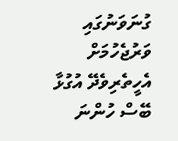ގުނަވަނުގައި ވަރުޖެހުމަށް އެހީތެރިވެދޭ އުގުޅާ ބޭސް ހުންނަ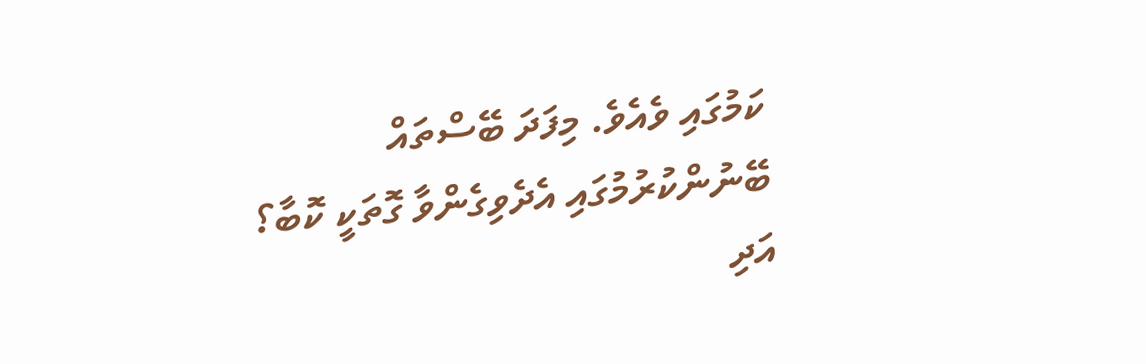ކަމުގައި ވެއެވެ. މިފަދަ ބޭސްތައް ބޭނުންކުރުމުގައި އެދެވިގެންވާ ގޮތަކީ ކޮބާ؟ އަދި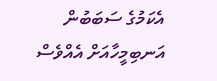އެކަމުގެ ސަބަބުން އަނބިމީހާއަށް އެއްވެސް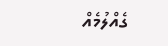ގެއްލުމެއް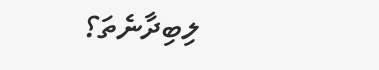ލިބިދާނެތަ؟